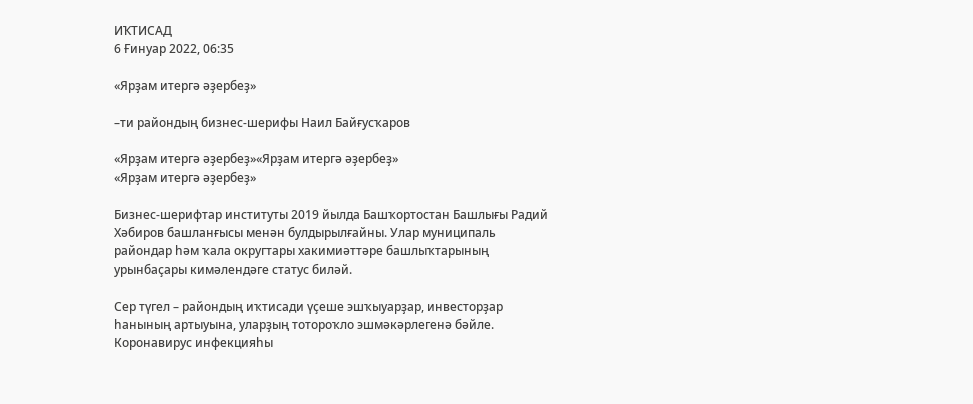ИҠТИСАД
6 Ғинуар 2022, 06:35

«Ярҙам итергә әҙербеҙ»

–ти райондың бизнес-шерифы Наил Байғусҡаров

«Ярҙам итергә әҙербеҙ»«Ярҙам итергә әҙербеҙ»
«Ярҙам итергә әҙербеҙ»

Бизнес-шерифтар институты 2019 йылда Башҡортостан Башлығы Радий Хәбиров башланғысы менән булдырылғайны. Улар муниципаль райондар һәм ҡала округтары хакимиәттәре башлыҡтарының урынбаҫары кимәлендәге статус биләй.

Сер түгел – райондың иҡтисади үҫеше эшҡыуарҙар, инвесторҙар һанының артыуына, уларҙың тотороҡло эшмәкәрлегенә бәйле. Коронавирус инфекцияһы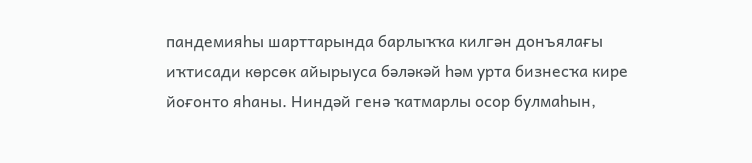пандемияһы шарттарында барлыҡҡа килгән донъялағы иҡтисади көрсөк айырыуса бәләкәй һәм урта бизнесҡа кире йоғонто яһаны. Ниндәй генә ҡатмарлы осор булмаһын,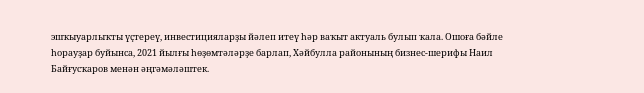эшҡыуарлыҡты үҫтереү, инвестицияларҙы йәлеп итеү һәр ваҡыт актуаль булып ҡала. Ошоға бәйле һорауҙар буйынса, 2021 йылғы һөҙөмтәләрҙе барлап, Хәйбулла районының бизнес-шерифы Наил Байғусҡаров менән әңгәмәләштек.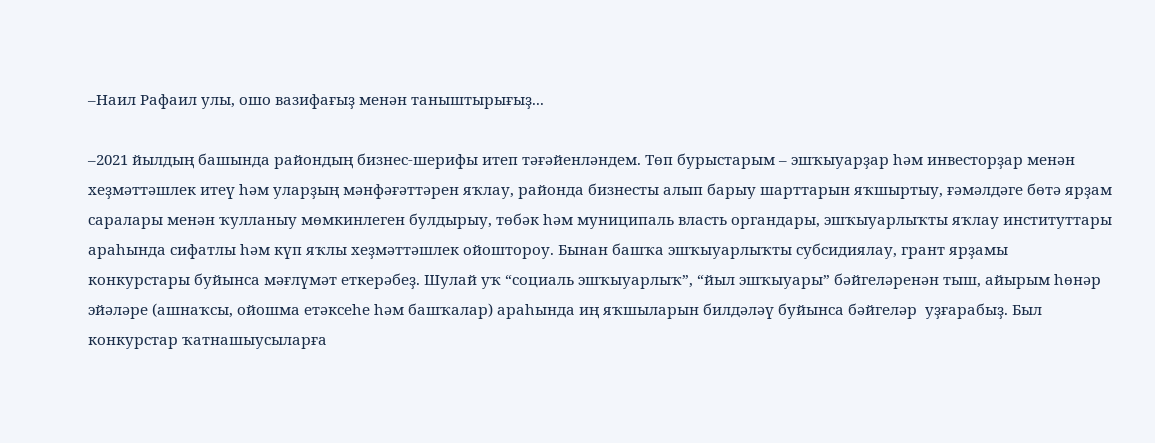–Наил Рафаил улы, ошо вазифағыҙ менән таныштырығыҙ...

–2021 йылдың башында райондың бизнес-шерифы итеп тәғәйенләндем. Төп бурыстарым – эшҡыуарҙар һәм инвесторҙар менән хеҙмәттәшлек итеү һәм уларҙың мәнфәғәттәрен яҡлау, районда бизнесты алып барыу шарттарын яҡшыртыу, ғәмәлдәге бөтә ярҙам саралары менән ҡулланыу мөмкинлеген булдырыу, төбәк һәм муниципаль власть органдары, эшҡыуарлыҡты яҡлау институттары араһында сифатлы һәм күп яҡлы хеҙмәттәшлек ойоштороу. Бынан башҡа эшҡыуарлыҡты субсидиялау, грант ярҙамы конкурстары буйынса мәғлүмәт еткерәбеҙ. Шулай уҡ “социаль эшҡыуарлыҡ”, “йыл эшҡыуары” бәйгеләренән тыш, айырым һөнәр эйәләре (ашнаҡсы, ойошма етәксеһе һәм башҡалар) араһында иң яҡшыларын билдәләү буйынса бәйгеләр  уҙғарабыҙ. Был конкурстар ҡатнашыусыларға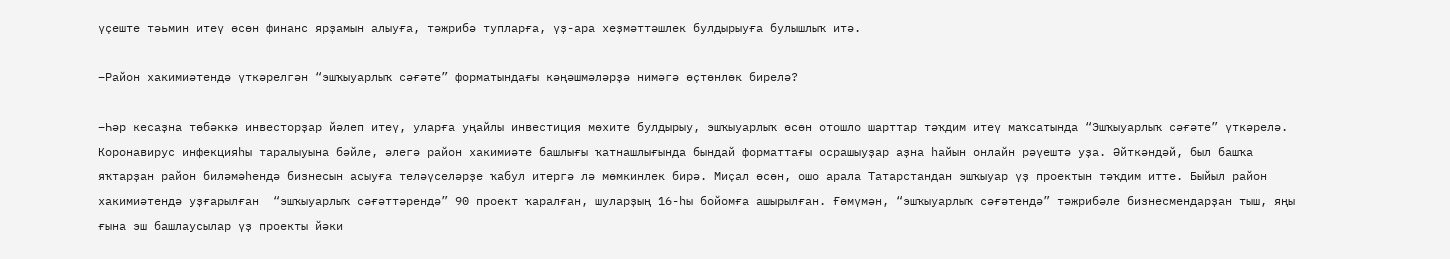үҫеште тәьмин итеү өсөн финанс ярҙамын алыуға, тәжрибә тупларға, үҙ-ара хеҙмәттәшлек булдырыуға булышлыҡ итә.

–Район хакимиәтендә үткәрелгән “эшҡыуарлыҡ сәғәте” форматындағы кәңәшмәләрҙә нимәгә өҫтөнлөк бирелә?

–Һәр кесаҙна төбәккә инвесторҙар йәлеп итеү, уларға уңайлы инвестиция мөхите булдырыу, эшҡыуарлыҡ өсөн отошло шарттар тәҡдим итеү маҡсатында “Эшҡыуарлыҡ сәғәте” үткәрелә. Коронавирус инфекцияһы таралыуына бәйле, әлегә район хакимиәте башлығы ҡатнашлығында бындай форматтағы осрашыуҙар аҙна һайын онлайн рәүештә уҙа. Әйткәндәй, был башҡа яҡтарҙан район биләмәһендә бизнесын асыуға теләүселәрҙе ҡабул итергә лә мөмкинлек бирә. Миҫал өсөн, ошо арала Татарстандан эшҡыуар үҙ проектын тәҡдим итте. Быйыл район хакимиәтендә уҙғарылған  “эшҡыуарлыҡ сәғәттәрендә” 90 проект ҡаралған, шуларҙың 16-һы бойомға ашырылған. Ғөмүмән, “эшҡыуарлыҡ сәғәтендә” тәжрибәле бизнесмендарҙан тыш, яңы ғына эш башлаусылар үҙ проекты йәки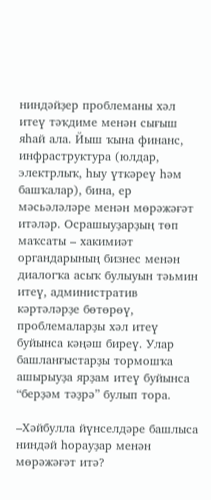ниндәйҙер проблеманы хәл итеү тәҡдиме менән сығыш яһай ала. Йыш ҡына финанс, инфраструктура (юлдар, электрлыҡ, һыу үткәреү һәм башҡалар), бина, ер мәсьәләләре менән мөрәжәғәт итәләр. Осрашыуҙарҙың төп маҡсаты – хакимиәт органдарының бизнес менән диалогҡа асыҡ булыуын тәьмин итеү, административ кәртәләрҙе бөтөрөү, проблемаларҙы хәл итеү буйынса кәңәш биреү. Улар башланғыстарҙы тормошҡа ашырыуҙа ярҙам итеү буйынса “берҙәм тәҙрә” булып тора.

–Хәйбулла йүнселдәре башлыса ниндәй һорауҙар менән мөрәжәғәт итә?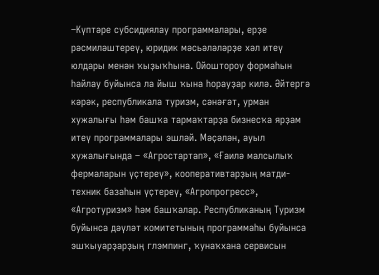–Күптәре субсидиялау программалары, ерҙе рәсмиләштереү, юридик мәсьәләләрҙе хәл итеү юлдары менән ҡыҙыҡһына. Ойоштороу формаһын һайлау буйынса ла йыш ҡына һорауҙар килә. Әйтергә кәрәк, республикала туризм, сәнәғәт, урман хужалығы һәм башҡа тармаҡтарҙа бизнесҡа ярҙам итеү программалары эшләй. Мәҫәлән, ауыл хужалығында – «Агростартап», «Ғаилә малсылыҡ фермаларын үҫтереү», кооперативтарҙың матди-техник базаһын үҫтереү, «Агропрогресс», «Агротуризм» һәм башҡалар. Республиканың Туризм буйынса дәүләт комитетының программаһы буйынса эшҡыуарҙарҙың глэмпинг, ҡунаҡхана сервисын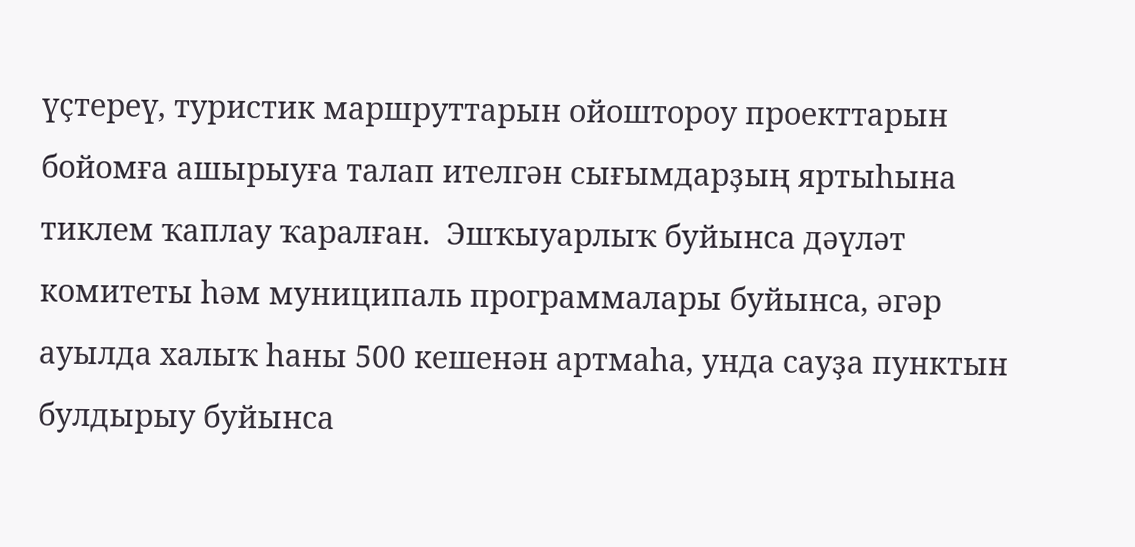үҫтереү, туристик маршруттарын ойоштороу проекттарын бойомға ашырыуға талап ителгән сығымдарҙың яртыһына тиклем ҡаплау ҡаралған.  Эшҡыуарлыҡ буйынса дәүләт комитеты һәм муниципаль программалары буйынса, әгәр ауылда халыҡ һаны 500 кешенән артмаһа, унда сауҙа пунктын булдырыу буйынса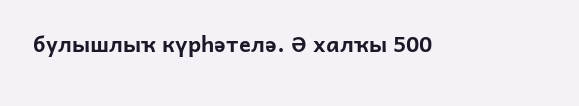булышлыҡ күрһәтелә. Ә халҡы 500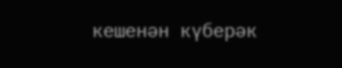кешенән күберәк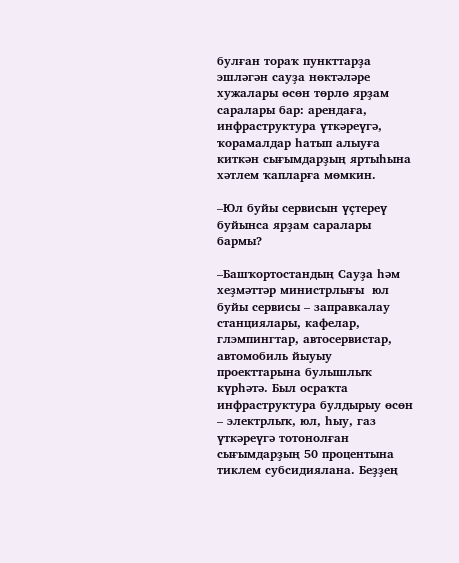булған тораҡ пункттарҙа эшләгән сауҙа нөктәләре хужалары өсөн төрлө ярҙам саралары бар: арендаға, инфраструктура үткәреүгә, ҡорамалдар һатып алыуға киткән сығымдарҙың яртыһына хәтлем ҡапларға мөмкин.

–Юл буйы сервисын үҫтереү буйынса ярҙам саралары бармы?

–Башҡортостандың Сауҙа һәм хеҙмәттәр министрлығы  юл буйы сервисы – заправкалау станциялары, кафелар, глэмпингтар, автосервистар, автомобиль йыуыу проекттарына булышлыҡ күрһәтә. Был осраҡта инфраструктура булдырыу өсөн – электрлыҡ, юл, һыу, газ үткәреүгә тотонолған сығымдарҙың 50 процентына тиклем субсидиялана. Беҙҙең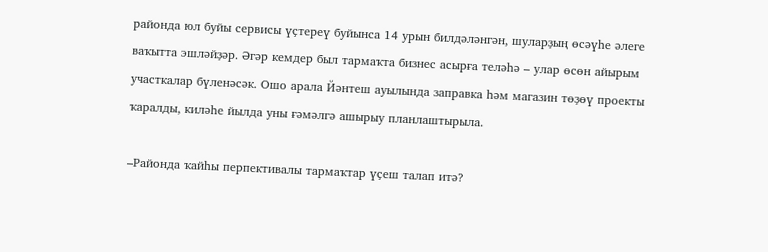районда юл буйы сервисы үҫтереү буйынса 14 урын билдәләнгән, шуларҙың өсәүһе әлеге ваҡытта эшләйҙәр. Әгәр кемдер был тармаҡта бизнес асырға теләһә – улар өсөн айырым участкалар бүленәсәк. Ошо арала Йәнтеш ауылында заправка һәм магазин төҙөү проекты ҡаралды, киләһе йылда уны ғәмәлгә ашырыу планлаштырыла.

–Районда ҡайһы перпективалы тармаҡтар үҫеш талап итә?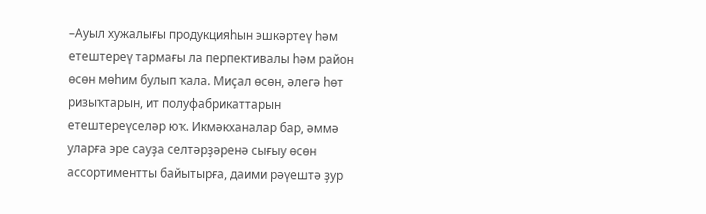–Ауыл хужалығы продукцияһын эшкәртеү һәм етештереү тармағы ла перпективалы һәм район өсөн мөһим булып ҡала. Миҫал өсөн, әлегә һөт ризыҡтарын, ит полуфабрикаттарын етештереүселәр юҡ. Икмәкханалар бар, әммә уларға эре сауҙа селтәрҙәренә сығыу өсөн ассортиментты байытырға, даими рәүештә ҙур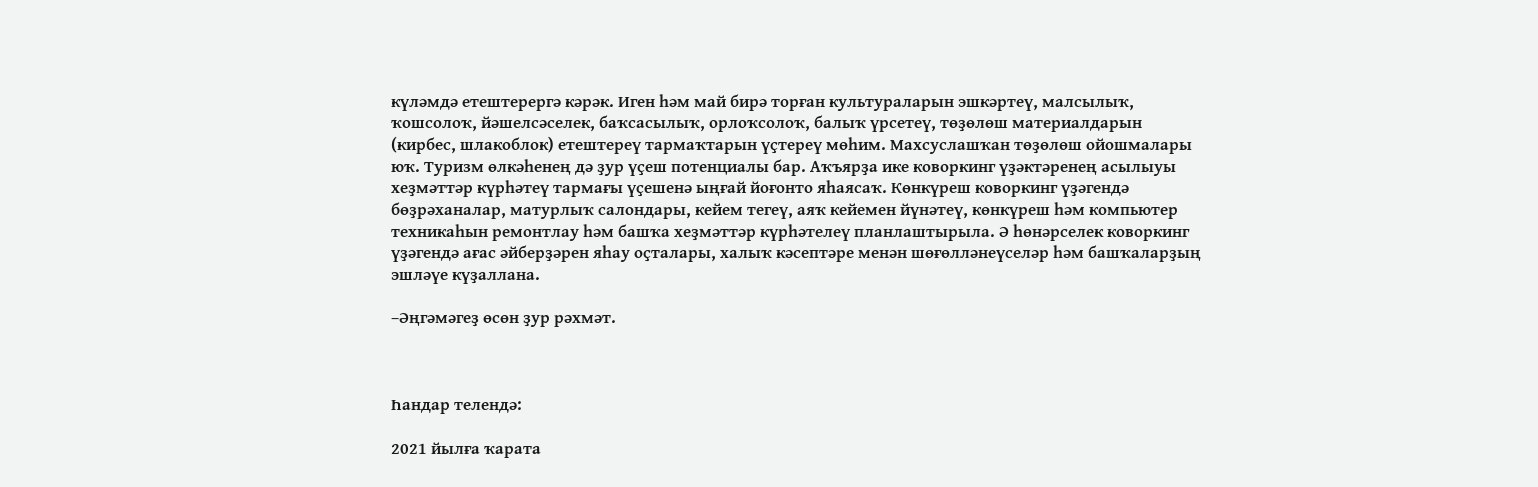күләмдә етештерергә кәрәк. Иген һәм май бирә торған культураларын эшкәртеү, малсылыҡ, ҡошсолоҡ, йәшелсәселек, баҡсасылыҡ, орлоҡсолоҡ, балыҡ үрсетеү, төҙөлөш материалдарын (кирбес, шлакоблок) етештереү тармаҡтарын үҫтереү мөһим. Махсуслашҡан төҙөлөш ойошмалары юҡ. Туризм өлкәһенең дә ҙур үҫеш потенциалы бар. Аҡъярҙа ике коворкинг үҙәктәренең асылыуы хеҙмәттәр күрһәтеү тармағы үҫешенә ыңғай йоғонто яһаясаҡ. Көнкүреш коворкинг үҙәгендә бөҙрәханалар, матурлыҡ салондары, кейем тегеү, аяҡ кейемен йүнәтеү, көнкүреш һәм компьютер техникаһын ремонтлау һәм башҡа хеҙмәттәр күрһәтелеү планлаштырыла. Ә һөнәрселек коворкинг үҙәгендә ағас әйберҙәрен яһау оҫталары, халыҡ кәсептәре менән шөғөлләнеүселәр һәм башҡаларҙың эшләүе күҙаллана.

–Әңгәмәгеҙ өсөн ҙур рәхмәт.



Һандар телендә:

2021 йылға ҡарата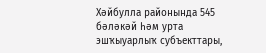Хәйбулла районында 545 бәләкәй һәм урта эшҡыуарлыҡ субъекттары,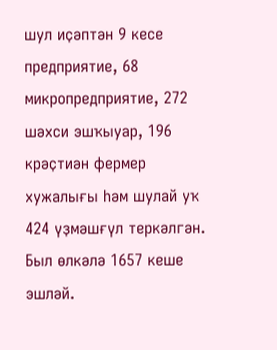шул иҫәптән 9 кесе предприятие, 68 микропредприятие, 272 шәхси эшҡыуар, 196 крәҫтиән фермер хужалығы һәм шулай уҡ 424 үҙмәшғүл теркәлгән. Был өлкәлә 1657 кеше эшләй.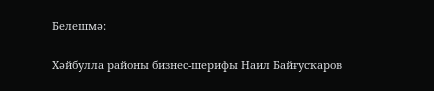Белешмә:

Хәйбулла районы бизнес-шерифы Наил Байғусҡаров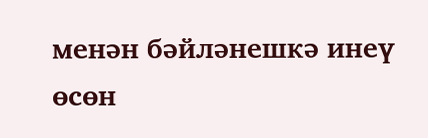менән бәйләнешкә инеү өсөн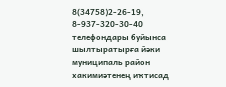8(34758)2-26-19, 8-937-320-30-40 телефондары буйынса шылтыратырға йәки муниципаль район хакимиәтенең иҡтисад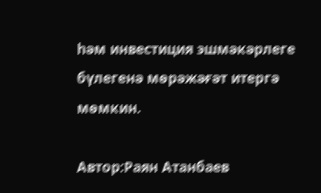һәм инвестиция эшмәкәрлеге бүлегенә мөрәжәғәт итергә мөмкин.

Автор:Раян Атанбаев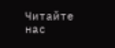Читайте нас